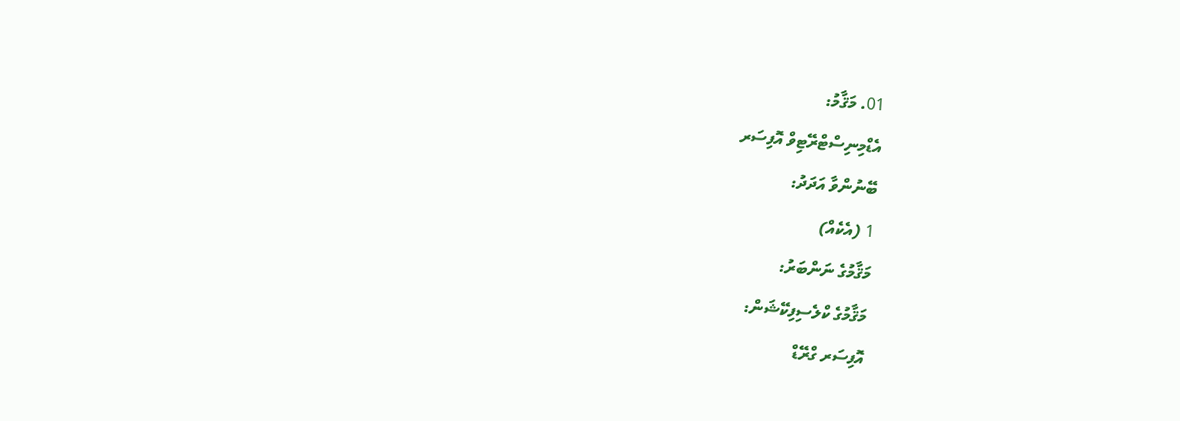01. މަޤާމު:
އެޑްމިނިސްޓްރޭޓިވް އޮފިސަރ
ބޭނުންވާ އަދަދު:
1 (އެކެއް)
މަޤާމުގެ ނަންބަރު:
މަޤާމުގެ ކްލެސިފިކޭޝަން:
އޮފިސަރ ގްރޭޑް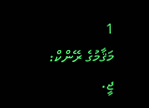1
މަޤާމުގެ ރޭންކް:
ޖީ.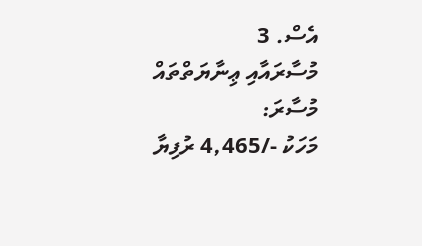އެސް. 3
މުސާރައާއި ޢިނާޔަތްތައް
މުސާރަ:
މަހަކު -/4,465 ރުފިޔާ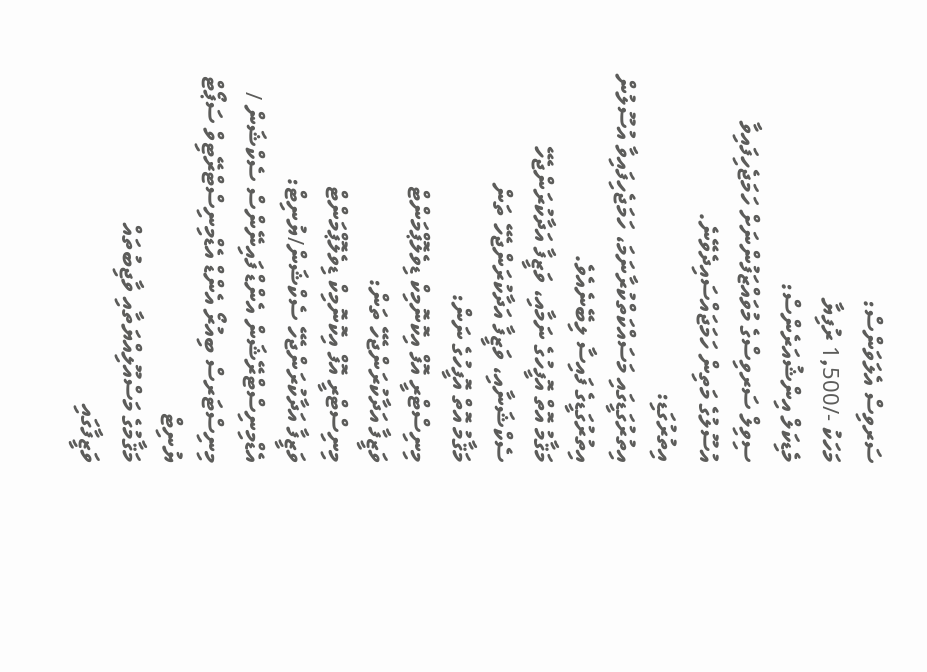ސަރވިސް އެލަވަންސް:
މަހަކު -/1,500 ރުފިޔާ
މެޑިކަލް އިންޝުއަރެންސް:
ސިވިލް ސަރވިސްގެ މުވައްޒަފުންނަށް ހަމަޖެހިފައިވާ އުސޫލުގެ މަތިން ހަމަޖައްސައިދެވޭނެ.
އިތުރުގަޑި:
އިތުރުގަޑީގައި މަސައްކަތްކުރާނަމަ، ހަމަޖެހިފައިވާ އުސޫލުން އިތުރުގަޑީގެ ފައިސާ ލިބޭނެއެވެ.
މަޤާމު އޮތް އޮފީހުގެ ނަމާއި، ވަޒީފާ އަދާކުރަންޖެހޭ ސެކްޝަނާއި، ވަޒީފާ އަދާކުރަންޖެހޭ ތަން
މަޤާމު އޮތް އޮފީހުގެ ނަން:
މިނިސްޓްރީ އޮފް އިކޮނޮމިކް ޑިވެލޮޕްމަންޓް
ވަޒީފާ އަދާކުރަންޖެހޭ ތަން:
މިނިސްޓްރީ އޮފް އިކޮނޮމިކް ޑިވެލޮޕްމަންޓް
ވަޒީފާ އަދާކުރަންޖެހޭ ސެކްޝަން/ޔުނިޓް:
އެޑްމިނިސްޓްރޭޝަން އެންޑް ފައިނޭންސް ސެކްޝަން / މިނިސްޓަރސް ބިއުރޯ އެންޑް އެޑްމިނިސްޓްރޭޓިވް ސަޕޯޓް ޔުނިޓް
މަޤާމުގެ މަސްއޫލިއްޔަތާއި ވާޖިބުތައް
ވަޒީފާގައި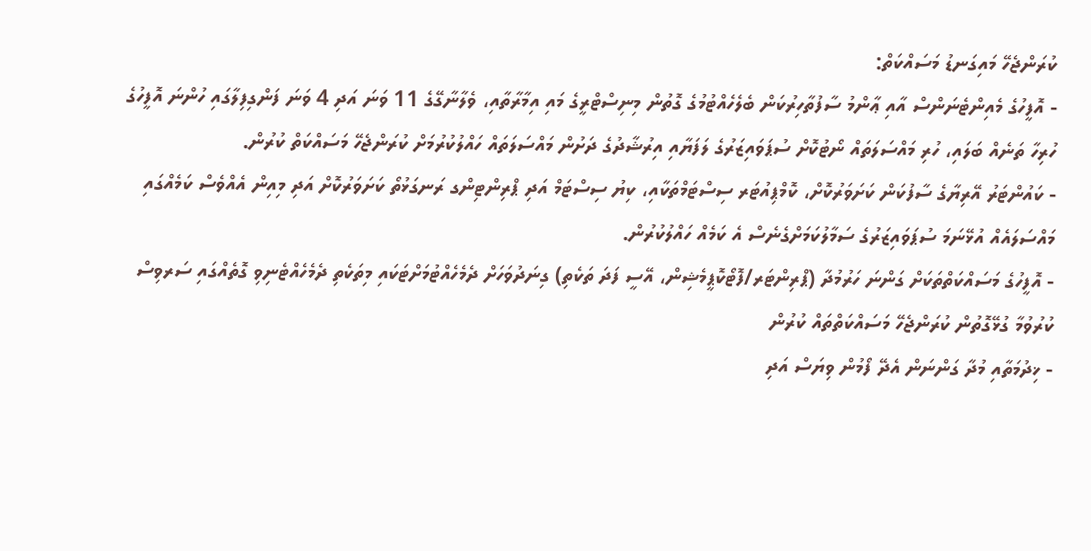ކުރަންޖެހޭ މައިގަނޑު މަސައްކަތް:
- އޮފީހުގެ މެއިންޓެނަންސް އާއި ޢާންމު ސާފުތާހިރުކަން ބެލެހެއްޓުމުގެ ގޮތުން މިނިސްޓްރީގެ މައި އިމާރާތާއި، ވެލާނާގޭގެ 11 ވަނަ އަދި 4 ވަނަ ފަންގިފިލާގައި ހުންނަ އޮފީހުގެ ހުރިހާ ތަނެއް ބަލައި، ހުރި މައްސަލަތައް ނޯޓުކޮށް ސުޕަވައިޒަރުގެ ލަފަޔާއި އިރުޝާދުގެ ދަށުން މައްސަލަތައް ހައްލުކުރުމަށް ކުރަންޖެހޭ މަސައްކަތް ކުރުން.
- ކައުންޓަރު އޭރިޔާގެ ސާފުކަން ކަށަވަރުކޮށް، ކޮމްޕިއުޓަރ ސިސްޓަމްތަކާއި، ކިޔު ސިސްޓަމް އަދި ޕްރިންޓިންގ ރަނގަޅުތޯ ކަށަވަރުކޮށް އަދި މިއިން އެއްވެސް ކަމެއްގައި މައްސަލައެއް އުޅޭނަމަ ސުޕަވައިޒަރުގެ ސަމާލުކަމަށްގެނެސް އެ ކަމެއް ހައްލުކުރުން.
- އޮފީހުގެ މަސައްކަތްތަކަށް ގަންނަ ހަރުމުދާ (ޕްރިންޓަރ/ފޮޓޯކޮޕީމެޝިން، އޭސީ ފަދަ ތަކެތި) ގިނަދުވަހަށް ދެމެހެއްޓުމަށްޓަކައި މިތަކެތި ދެމެހެއްޓެނިވި ގޮތެއްގައި ސަރވިސް ކުރުވުމާ ގުޅޭގޮތުން ކުރަންޖެހޭ މަސައްކަތްތައް ކުރުން
- ޚިދުމަތާއި މުދާ ގަންނަން އެދޭ ފޯމުން ވިޔަސް އަދި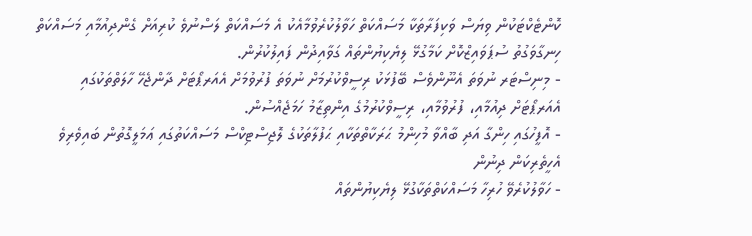ކޮންޓެކްޓަކުން ވިޔަސް ވަކިފަރާތަކާ މަސައްކަތް ހަވާލުކުރެވުމާއެކު އެ މަސައްކަތް ލަސްނުވެ ކުރިއަށް ގެންދިއުމާއި މަސައްކަތް ހިނގާވަގުތު ސުޕަވައިޒްކޮށް ކަމާގުޅޭ ލިޔެކިޔުންތައް ގަވާއިދުން ފައިލުކުރުން.
- މިނިސްޓަރ ނުވަތަ އެނޫންވެސް ބޭފުޅަކު ރިސީވްކުރުމަށް ނުވަތަ ފުރުވުމަށް އެއަރޕޯޓަށް ދާންޖެހޭ ހާލަތްތަކުގައި އެއަރޕޯޓަށް ދިއުމާއި، ފުރުވުމާއި، ރިސީވްކުރުމުގެ އިންތިޒާމު ހަމަޖެއްސުން.
- އޮފީހުގައި ހިންގާ އަދި ބާއްވާ މުހިންމު ޙަރަކާތްތަކާއި ޙަފުލާތަކުގެ ލޮޖިސްޓިކްސް މަސައްކަތުގައި ޢަމަލީގޮތުން ބައިވެރިވެ އެހީތެރިކަން ދިނުން
- ހަވާލުކުރެވޭ ހުރިހާ މަސައްކަތްތަކާގުޅޭ ލިޔެކިޔުންތައް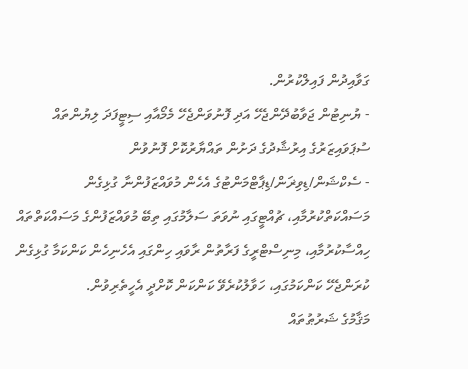ގަވާއިދުން ފައިލްކުރުން.
- ޔުނިޓުން ޖަވާބުދޭންޖެހޭ އަދި ފޮނުވަންޖެހޭ މެމޯއާއި ސިޓީފަދަ ލިޔުންތައް ސުޕަވައިޒަރުގެ އިރުޝާދުގެ ދަށުން ތައްޔާރުކޮށް ފޮނުވުން
- ސެކްޝަން/ޑިވިޜަން/ޑިޕާޓްމަންޓުގެ އެހެން މުވައްޒަފުންނާ ގުޅިގެން މަސައްކަތްކުރުމާއި، ޗުއްޓީގައި ނުވަތަ ސަލާމުގައި ތިބޭ މުވައްޒަފުންގެ މަސައްކަތްތައް ހިއްސާކުރުމާއި، މިނިސްޓްރީގެ ފަރާތުން ރާވައި ހިންގައި އެހެނިހެން ކަންކަމާ ގުޅިގެން ކުރަންޖެހޭ ކަންކަމުގައި، ހަވާލުކުރެވޭ ކަންކަން ކޮށްދީ އެހީތެރިވުން.
މަޤާމުގެ ޝަރުޠުތައް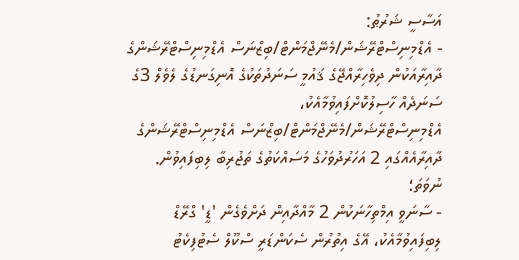އަސާސީ ޝަރުޠު:
- އެޑްމިނިސްޓްރޭޝަން/މެނޭޖްމަންޓް/ބިޒްނަސް އެޑްމިނިސްޓްރޭޝަންގެ ދާއިރާއަކުން ދިވެހިރާއްޖޭގެ ޤައުމީ ސަނަދުތަކުގެ އޮނިގަނޑުގެ ލެވެލް 3ގެ ސަނަދެއް ހާސިލުކޮށްފައިވުމާއެކު، އެޑްމިނިސްޓްރޭޝަން/މެނޭޖްމަންޓް/ބިޒްނަސް އެޑްމިނިސްޓްރޭޝަންގެ ދާއިރާއެއްގައި 2 އަހަރުދުވަހުގެ މަސައްކަތުގެ ތަޖުރިބާ ލިބިފައިވުން. ނުވަތަ؛
- ސާނަވީ އިމްތިހާނަކުން 2 މާއްދާއިން ދަށްވެގެން 'ޑީ' ގްރޭޑް ލިބިފައިވުމާއެކު، އޭގެ އިތުރުން ސެކަންޑަރީ ސްކޫލް ސެޓުފިކެޓު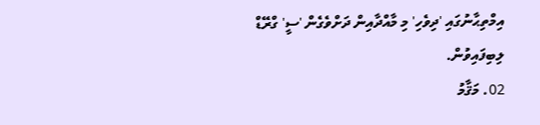އިމްތިޙާނުގައި 'ދިވެހި' މި މާއްދާއިން ދަށްވެގެން 'ސީ' ގްރޭޑް ލިބިފައިވުން.
02. މަޤާމު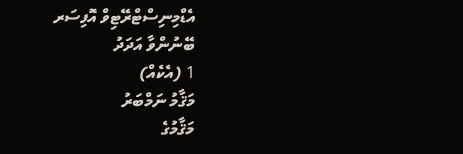އެޑްމިނިސްޓްރޭޓިވް އޮފިސަރ
ބޭނުންވާ އަދަދު
1 (އެކެއް)
މަޤާމު ނަމްބަރު
މަޤާމުގެ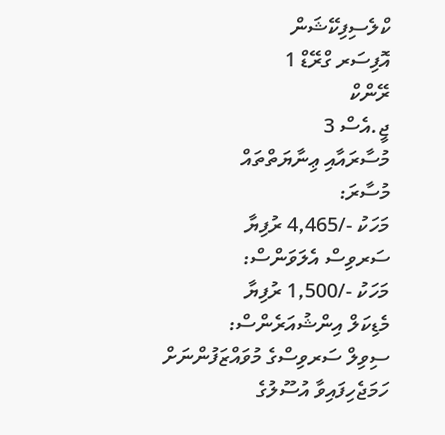ކްލެސިފިކޭޝަން
އޮފިސަރ ގްރޭޑް 1
ރޭންކް
ޖީ.އެސް 3
މުސާރައާއި ޢިނާޔަތްތައް
މުސާރަ:
މަހަކު -/4,465 ރުފިޔާ
ސަރވިސް އެލަވަންސް:
މަހަކު -/1,500 ރުފިޔާ
މެޑިކަލް އިންޝުއަރެންސް:
ސިވިލް ސަރވިސްގެ މުވައްޒަފުންނަށް ހަމަޖެހިފައިވާ އުސޫލުގެ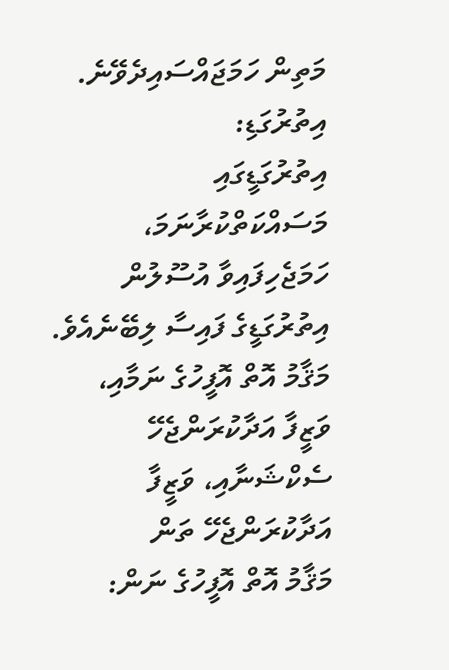މަތިން ހަމަޖައްސައިދެވޭނެ.
އިތުރުގަޑި:
އިތުރުގަޑީގައި މަސައްކަތްކުރާނަމަ، ހަމަޖެހިފައިވާ އުސޫލުން އިތުރުގަޑީގެ ފައިސާ ލިބޭނެއެވެ.
މަޤާމު އޮތް އޮފީހުގެ ނަމާއި، ވަޒީފާ އަދާކުރަންޖެހޭ ސެކްޝަނާއި، ވަޒީފާ އަދާކުރަންޖެހޭ ތަން
މަޤާމު އޮތް އޮފީހުގެ ނަން: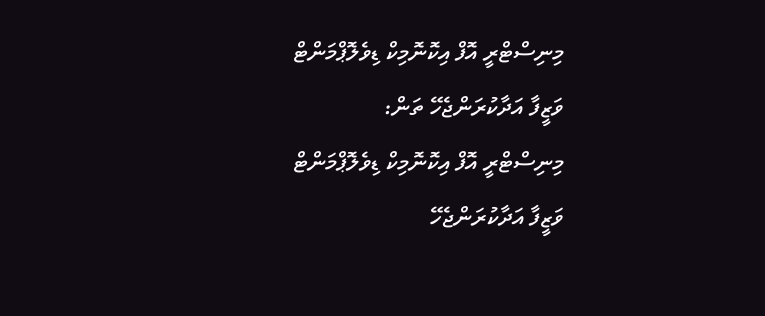މިނިސްޓްރީ އޮފް އިކޮނޮމިކް ޑިވެލޮޕްމަންޓް
ވަޒީފާ އަދާކުރަންޖެހޭ ތަން:
މިނިސްޓްރީ އޮފް އިކޮނޮމިކް ޑިވެލޮޕްމަންޓް
ވަޒީފާ އަދާކުރަންޖެހޭ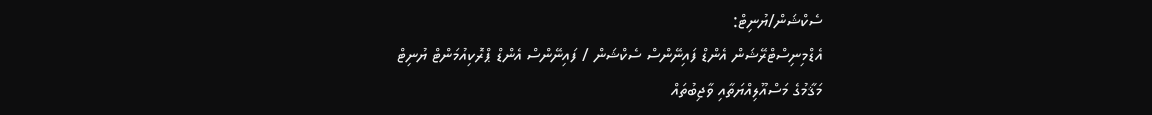ސެކްޝަން/ޔުނިޓް:
އެޑްމިނިސްޓްރޭޝަން އެންޑް ފައިނޭންސް ސެކްޝަން / ފައިނޭންސް އެންޑް ޕްރޮކިއުމަންޓް ޔުނިޓް
މަޤާމުގެ މަސްއޫލިއްޔަތާއި ވާޖިބުތައް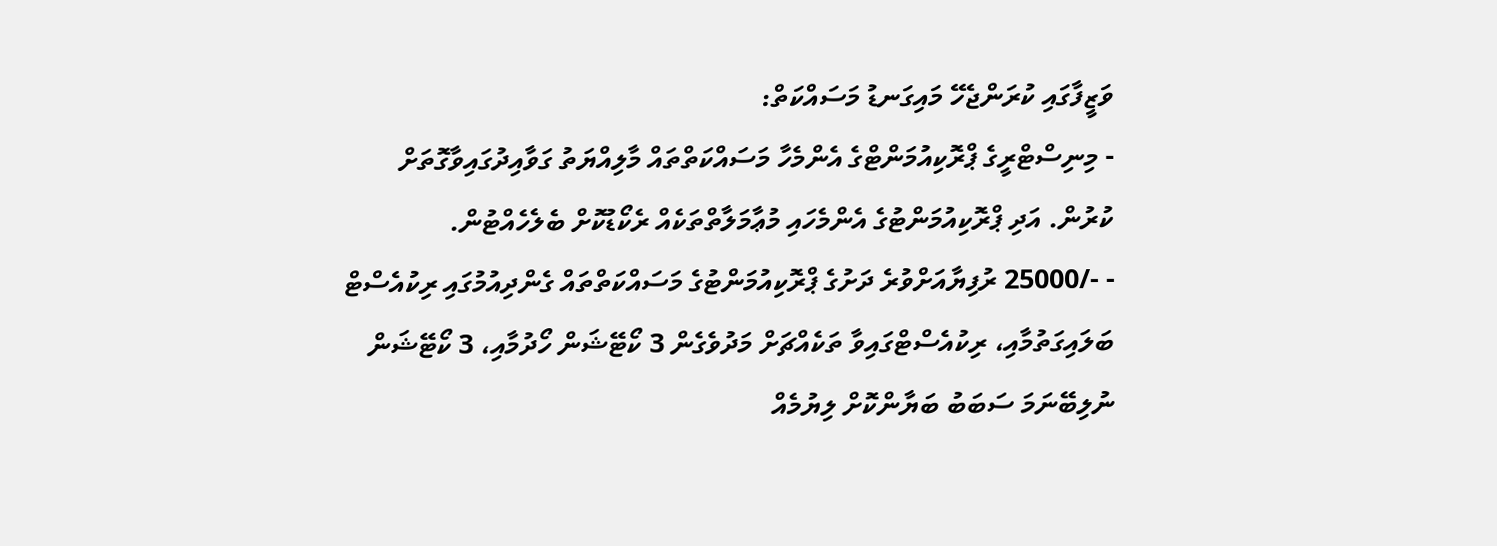ވަޒީފާގައި ކުރަންޖެހޭ މައިގަނޑު މަސައްކަތް:
- މިނިސްޓްރީގެ ޕްރޮކިއުމަންޓްގެ އެންމެހާ މަސައްކަތްތައް މާލިއްޔަތު ގަވާއިދުގައިވާގޮތަށް ކުރުން. އަދި ޕްރޮކިއުމަންޓުގެ އެންމެހައި މުޢާމަލާތްތަކެއް ރެކޯޑުކޮށް ބެލެހެއްޓުން.
- -/25000 ރުފިޔާއަށްވުރެ ދަށުގެ ޕްރޮކިއުމަންޓުގެ މަސައްކަތްތައް ގެންދިއުމުގައި ރިކުއެސްޓް ބަލައިގަތުމާއި، ރިކުއެސްޓްގައިވާ ތަކެއްޗަށް މަދުވެގެން 3 ކޯޓޭޝަން ހޯދުމާއި، 3 ކޯޓޭޝަން ނުލިބޭނަމަ ސަބަބު ބަޔާންކޮށް ލިޔުމެއް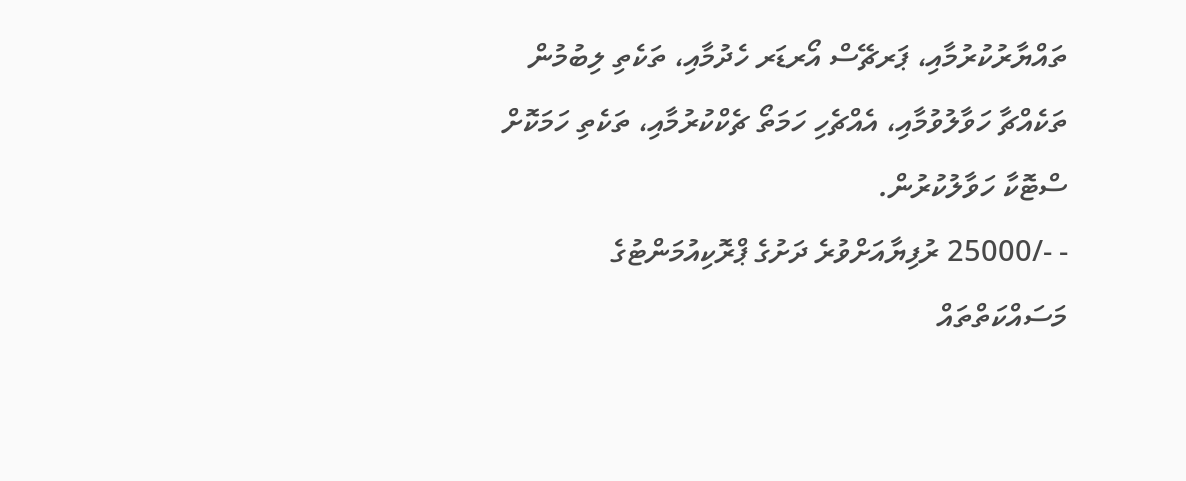ތައްޔާރުކުރުމާއި، ޕަރޗޭސް އޯރޑަރ ހެދުމާއި، ތަކެތި ލިބުމުން ތަކެއްޗާ ހަވާލުވުމާއި، އެއްޗެހި ހަމަތޯ ޗެކްކުރުމާއި، ތަކެތި ހަމަކޮށް ސްޓޮކާ ހަވާލުކުރުން.
- -/25000 ރުފިޔާއަށްވުރެ ދަށުގެ ޕްރޮކިއުމަންޓުގެ މަސައްކަތްތައް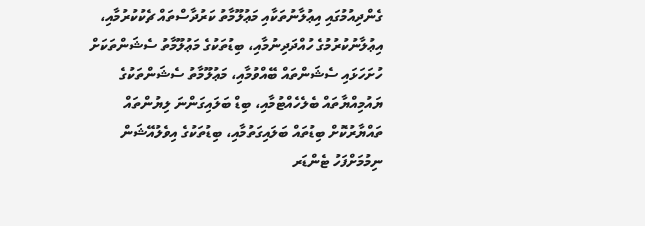ގެންދިއުމުގައި އިޢުލާނުތަކާއި މަޢުލޫމާތު ކަރުދާސްތައް ޗެކުކުރުމާއި، އިޢުލާނުކުރުމުގެ ހުއްދަދިނުމާއި، ބިޑުތަކުގެ މަޢުލޫމާތު ސެޝަންތަކަށް ހުށަހަޅައި ސެޝަންތައް ބޭއްވުމާއި، މަޢުލޫމާތު ސެޝަންތަކުގެ ޔައުމިއްޔާތައް ބެލެހެއްޓުމާއި، ބިޑް ބަލައިގަންނަ ލިޔުންތައް ތައްޔާރުކޮށް ބިޑުތައް ބަލައިގަތުމާއި، ބިޑުތަކުގެ އިވެލުއޭޝަން ނިމުމަށްފަހު ޓެންޑަރ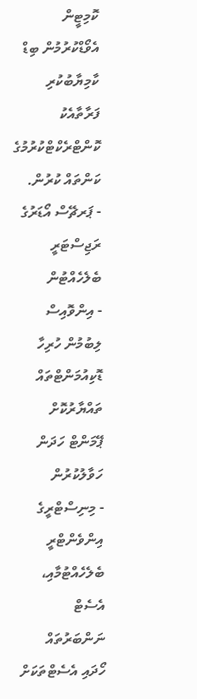ކޮމިޓީން އެވޯޑްކުރުމުން ބިޑް ކާމިޔާބުކުރި ފަރާތާއެކު ކޮންޓްރެކްޓްކުރުމުގެ ކަންތައް ކުރުން.
- ޕަރޗޭސް އޯޑަރުގެ ރަޖިސްޓަރީ ބެލެހެއްޓުން
- އިންވޮއިސް ލިބުމުން ހުރިހާ ޑޮކިއުމަންޓްތައް ތައްޔާރުކޮށް ޕޭމަންޓް ހަދަން ހަވާލުކުރުން
- މިނިސްޓްރީގެ އިންވެންޓްރީ ބެލެހެއްޓުމާއި، އެސެޓް ނަންބަރުތައް ހޯދައި އެސެޓްތަކަށް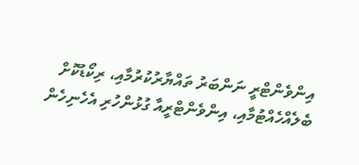އިންވެންޓްރީ ނަންބަރު ތައްޔާރުކުރުމާއި، ރިކޯޑުކޮށް ބެލެއްހެއްޓުމާއި، އިންވެންޓްރީއާ ގުޅުންހުރި އެހެނިހެން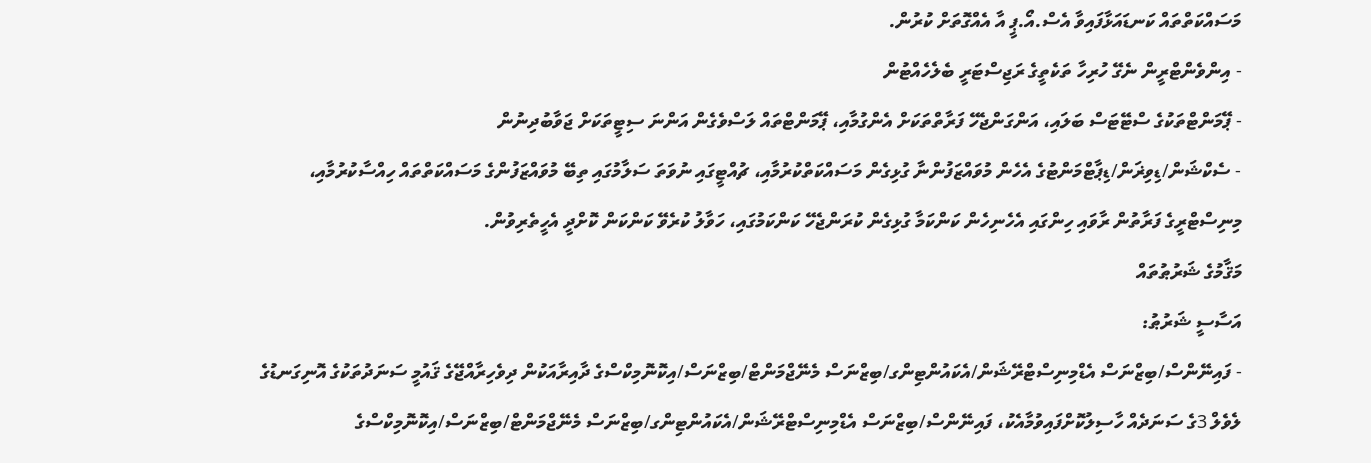މަސައްކަތްތައް ކަނޑައަޅާފައިވާ އެސް.އޯ.ޕީ އާ އެއްގޮތަށް ކުރުން.
- އިންވެންޓްރީން ނެގޭ ހުރިހާ ތަކެތީގެ ރަޖިސްޓަރީ ބެލެހެއްޓުން
- ޕޭމަންޓްތަކުގެ ސްޓޭޓަސް ބަލައި، އަންގަންޖެހޭ ފަރާތްތަކަށް އެންގުމާއި، ޕޭމަންޓްތައް ލަސްވެގެން އަންނަ ސިޓީތަކަށް ޖަވާބުދިނުން
- ސެކްޝަން/ޑިވިޜަން/ޑިޕާޓްމަންޓުގެ އެހެން މުވައްޒަފުންނާ ގުޅިގެން މަސައްކަތްކުރުމާއި، ޗުއްޓީގައި ނުވަތަ ސަލާމުގައި ތިބޭ މުވައްޒަފުންގެ މަސައްކަތްތައް ހިއްސާކުރުމާއި، މިނިސްޓްރީގެ ފަރާތުން ރާވައި ހިންގައި އެހެނިހެން ކަންކަމާ ގުޅިގެން ކުރަންޖެހޭ ކަންކަމުގައި، ހަވާލު ކުރެވޭ ކަންކަން ކޮށްދީ އެހީތެރިވުން.
މަޤާމުގެ ޝަރުޠުތައް
އަސާސީ ޝަރުޠު:
- ފައިނޭންސް/ބިޒްނަސް އެޑްމިނިސްޓްރޭޝަން/އެކައުންޓިންގ/ބިޒްނަސް މެނޭޖްމަންޓް/ބިޒްނަސް/އިކޮނޮމިކްސްގެ ދާއިރާއަކުން ދިވެހިރާއްޖޭގެ ޤައުމީ ސަނަދުތަކުގެ އޮނިގަނޑުގެ ލެވެލް 3ގެ ސަނަދެއް ހާސިލުކޮށްފައިވުމާއެކު، ފައިނޭންސް/ބިޒްނަސް އެޑްމިނިސްޓްރޭޝަން/އެކައުންޓިންގ/ބިޒްނަސް މެނޭޖްމަންޓް/ބިޒްނަސް/އިކޮނޮމިކްސްގެ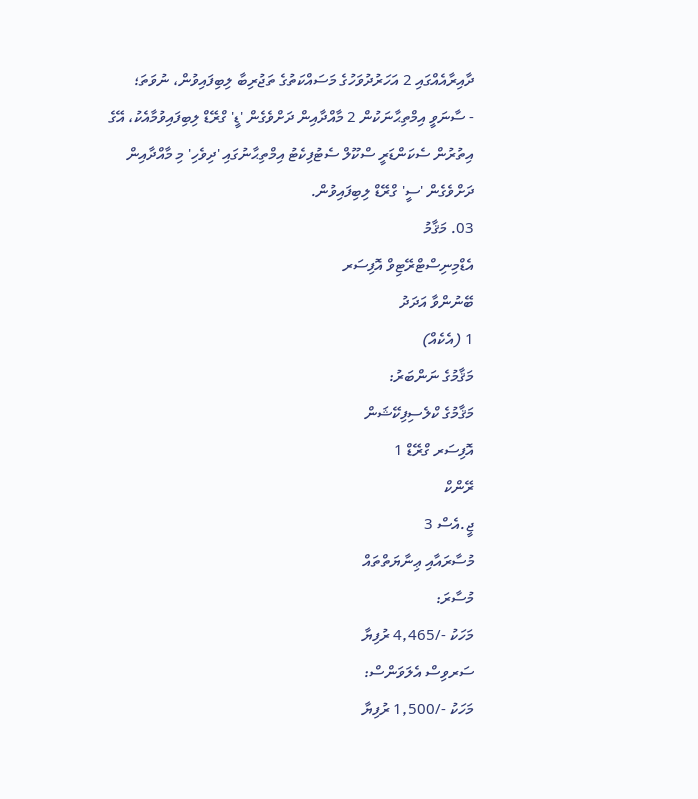ދާއިރާއެއްގައި 2 އަހަރުދުވަހުގެ މަސައްކަތުގެ ތަޖުރިބާ ލިބިފައިވުން، ނުވަތަ؛
- ސާނަވީ އިމްތިޙާނަކުން 2 މާއްދާއިން ދަށްވެގެން 'ޑީ' ގްރޭޑް ލިބިފައިވުމާއެކު، އޭގެ އިތުރުން ސެކަންޑަރީ ސްކޫލް ސެޓުފިކެޓު އިމްތިޙާނުގައި 'ދިވެހި' މި މާއްދާއިން ދަށްވެގެން 'ސީ' ގްރޭޑް ލިބިފައިވުން.
03. މަޤާމު
އެޑްމިނިސްޓްރޭޓިވް އޮފިސަރ
ބޭނުންވާ އަދަދު
1 (އެކެއް)
މަޤާމުގެ ނަންބަރު:
މަޤާމުގެ ކްލެސިފިކޭޝަން
އޮފިސަރ ގްރޭޑް 1
ރޭންކް
ޖީ.އެސް 3
މުސާރައާއި ޢިނާޔަތްތައް
މުސާރަ:
މަހަކު -/4,465 ރުފިޔާ
ސަރވިސް އެލަވަންސް:
މަހަކު -/1,500 ރުފިޔާ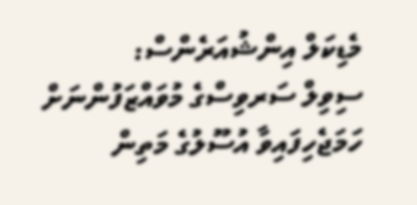މެޑިކަލް އިންޝުއަރެންސް:
ސިވިލް ސަރވިސްގެ މުވައްޒަފުންނަށް ހަމަޖެހިފައިވާ އުސޫލުގެ މަތިން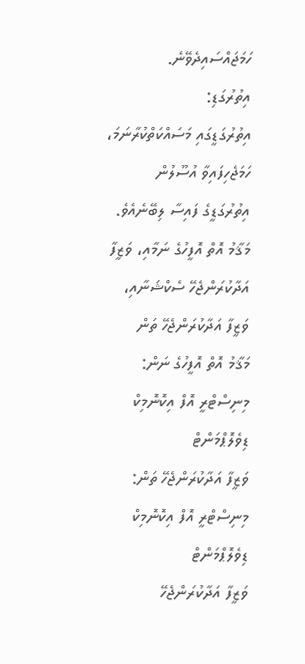ހަމަޖައްސައިދެވޭނެ.
އިތުރުގަޑި:
އިތުރުގަޑީގައި މަސައްކަތްކުރާނަމަ، ހަމަޖެހިފައިވާ އުސޫލުން އިތުރުގަޑީގެ ފައިސާ ލިބޭނެއެވެ.
މަޤާމު އޮތް އޮފީހުގެ ނަމާއި، ވަޒީފާ އަދާކުރަންޖެހޭ ސެކްޝަނާއި، ވަޒީފާ އަދާކުރަންޖެހޭ ތަން
މަޤާމު އޮތް އޮފީހުގެ ނަން:
މިނިސްޓްރީ އޮފް އިކޮނޮމިކް ޑިވެލޮޕްމަންޓް
ވަޒީފާ އަދާކުރަންޖެހޭ ތަން:
މިނިސްޓްރީ އޮފް އިކޮނޮމިކް ޑިވެލޮޕްމަންޓް
ވަޒީފާ އަދާކުރަންޖެހޭ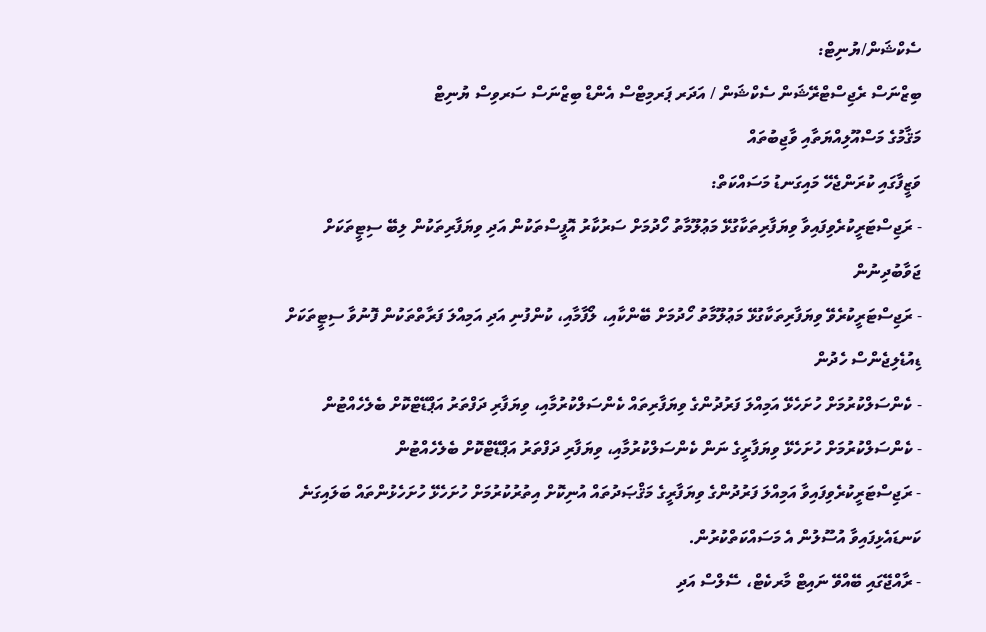ސެކްޝަން/ޔުނިޓް:
ބިޒްނަސް ރެޖިސްޓްރޭޝަން ސެކްޝަން / އަދަރ ޕަރމިޓްސް އެންޑް ބިޒްނަސް ސަރވިސް ޔުނިޓް
މަޤާމުގެ މަސްއޫލިއްޔަތާއި ވާޖިބުތައް
ވަޒީފާގައި ކުރަންޖެހޭ މައިގަނޑު މަސައްކަތް:
- ރަޖިސްޓަރީކުރެވިފައިވާ ވިޔަފާރިތަކާގުޅޭ މަޢުލޫމާތު ހޯދުމަށް ސަރުކާރު އޮފީސްތަކުން އަދި ވިޔަފާރިތަކުން ލިބޭ ސިޓީތަކަށް ޖަވާބުދިނުން
- ރަޖިސްޓަރީކުރެވޭ ވިޔަފާރިތަކާގުޅޭ މަޢުލޫމާތު ހޯދުމަށް ބޭންކާއި، ލޯފާމާއި، ކުންފުނި އަދި އަމިއްލަ ފަރާތްތަކުން ފޮނުވާ ސިޓީތަކަށް ޑިއުޑެލިޖެންސް ހެދުން
- ކެންސަލްކުރުމަށް ހުށަހެޅޭ އަމިއްލަ ފަރުދުންގެ ވިޔަފާރިތައް ކެންސަލްކުރުމާއި، ވިޔަފާރި ދަފްތަރު އަޕްޑޭޓްކޮށް ބެލެހެއްޓުން
- ކެންސަލްކުރުމަށް ހުށަހެޅޭ ވިޔަފާރީގެ ނަން ކެންސަލްކުރުމާއި، ވިޔަފާރި ދަފްތަރު އަޕްޑޭޓްކޮށް ބެލެހެއްޓުން
- ރަޖިސްޓަރީކުރެވިފައިވާ އަމިއްލަ ފަރުދުންގެ ވިޔަފާރީގެ މަޤްޞަދުތައް އުނިކޮށް އިތުރުކުރުމަށް ހުށަހެޅޭ ހުށަހެޅުންތައް ބަލައިގަނެ ކަނޑައެޅިފައިވާ އުސޫލުން އެ މަސައްކަތްކުރުން.
- ރާއްޖޭގައި ބޭއްވޭ ނައިޓް މާރކެޓް، ސޭލްސް އަދި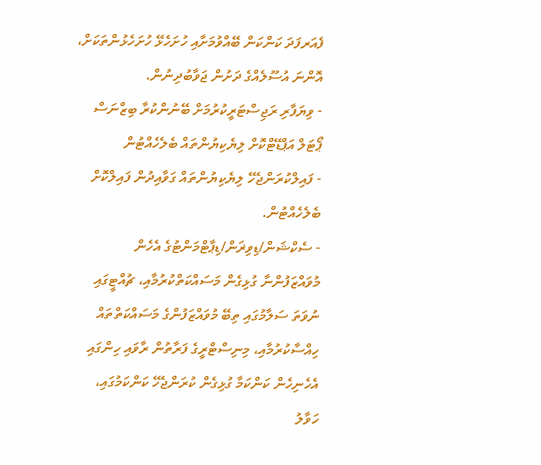ފެއަރފަދަ ކަންކަން ބޭއްވުމަށާއި ހުށަހެޅޭ ހުށަހެޅުންތަކަށް، އޮންނަ އުސޫލެއްގެ ދަށުން ޖަވާބުދިނުން.
- ވިޔަފާރި ރަޖިސްޓަރީކުރުމަށް ބޭނުންކުރާ ބިޒްނަސް ޕޯޓަލް އަޕްޑޭޓްކޮށް ލިޔެކިޔުންތައް ބެލެހެއްޓުން
- ފައިލްކުރަންޖެހޭ ލިޔެކިޔުންތައް ގަވާއިދުން ފައިލްކޮށް ބެލެހެއްޓުން.
- ސެކްޝަން/ޑިވިޜަން/ޑިޕާޓްމަންޓުގެ އެހެން މުވައްޒަފުންނާ ގުޅިގެން މަސައްކަތްކުރުމާއި، ޗުއްޓީގައި ނުވަތަ ސަލާމުގައި ތިބޭ މުވައްޒަފުންގެ މަސައްކަތްތައް ހިއްސާކުރުމާއި، މިނިސްޓްރީގެ ފަރާތުން ރާވައި ހިންގައި އެހެނިހެން ކަންކަމާ ގުޅިގެން ކުރަންޖެހޭ ކަންކަމުގައި، ހަވާލު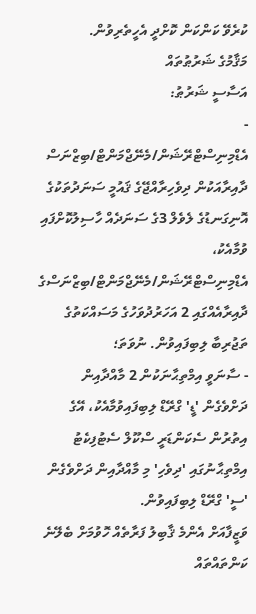ކުރެވޭ ކަންކަން ކޮށްދީ އެހީތެރިވުން.
މަޤާމުގެ ޝަރުޠުތައް
އަސާސީ ޝަރުޠު:
- އެޑްމިނިސްޓްރޭޝަން/މެނޭޖްމަންޓް/ބިޒްނަސް ދާއިރާއަކުން ދިވެހިރާއްޖޭގެ ޤައުމީ ސަނަދުތަކުގެ އޮނިގަނޑުގެ ލެވެލް 3ގެ ސަނަދެއް ހާސިލުކޮށްފައި ވުމާއެކު، އެޑްމިނިސްޓްރޭޝަން/މެނޭޖްމަންޓް/ބިޒްނަސްގެ ދާއިރާއެއްގައި 2 އަހަރުދުވަހުގެ މަސައްކަތުގެ ތަޖުރިބާ ލިބިފައިވުން. ނުވަތަ؛
- ސާނަވީ އިމްތިޙާނަކުން 2 މާއްދާއިން ދަށްވެގެން 'ޑީ' ގްރޭޑް ލިބިފައިވުމާއެކު، އޭގެ އިތުރުން ސެކަންޑަރީ ސްކޫލް ސެޓުފިކެޓު އިމްތިޙާނުގައި 'ދިވެހި' މި މާއްދާއިން ދަށްވެގެން 'ސީ' ގްރޭޑް ލިބިފައިވުން.
ވަޒީފާއަށް އެންމެ ޤާބިލު ފަރާތެއް ހޮވުމަށް ބެލޭނެ ކަންތައްތައް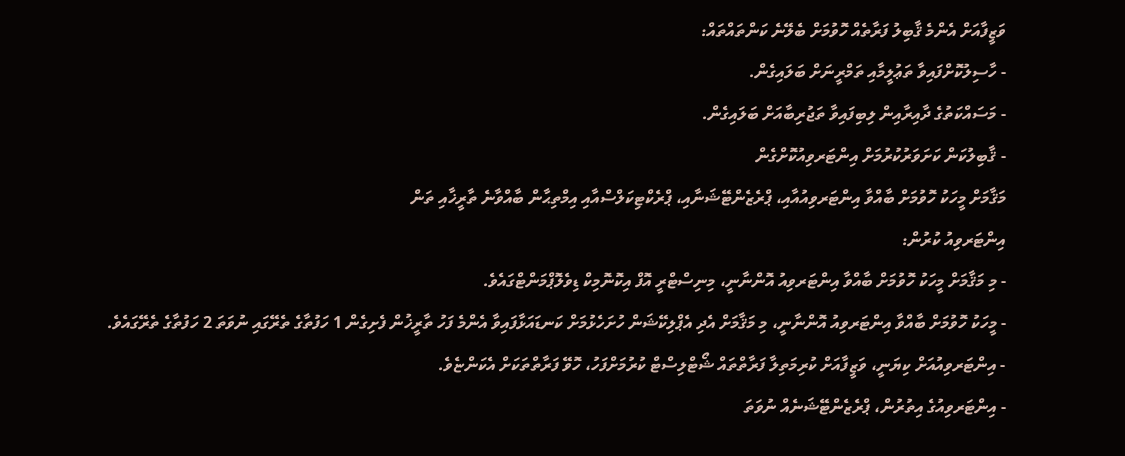ވަޒީފާއަށް އެންމެ ޤާބިލު ފަރާތެއް ހޮވުމަށް ބެލޭނެ ކަންތައްތައް:
- ހާސިލުކޮށްފައިވާ ތަޢުލީމާއި ތަމްރީނަށް ބަލައިގެން.
- މަސައްކަތުގެ ދާއިރާއިން ލިބިފައިވާ ތަޖުރިބާއަށް ބަލައިގެން.
- ޤާބިލުކަން ކަށަވަރުކުރުމަށް އިންޓަރވިއުކޮށްގެން
މަޤާމަށް މީހަކު ހޮވުމަށް ބާއްވާ އިންޓަރވިއުއާއި، ޕްރެޒެންޓޭޝަނާއި، ޕްރެކްޓިކަލްސްއާއި އިމްތިޙާން ބާއްވާނެ ތާރީޚާއި ތަން
އިންޓަރވިއު ކުރުން:
- މި މަޤާމަށް މީހަކު ހޮވުމަށް ބާއްވާ އިންޓަރވިއު އޮންނާނީ، މިނިސްޓްރީ އޮފް އިކޮނޮމިކް ޑިވެލޮޕްމަންޓްގައެވެ.
- މީހަކު ހޮވުމަށް ބާއްވާ އިންޓަރވިއު އޮންނާނީ، މި މަޤާމަށް އެދި އެޕްލިކޭޝަން ހުށަހެޅުމަށް ކަނޑައަޅާފައިވާ އެންމެ ފަހު ތާރީޚުން ފެށިގެން 1 ހަފުތާގެ ތެރޭގައި ނުވަތަ 2 ހަފުތާގެ ތެރޭގައެވެ.
- އިންޓަރވިއުއަށް ކިޔަނީ، ވަޒީފާއަށް ކުރިމަތިލާ ފަރާތްތައް ޝޯޓްލިސްޓް ކުރުމަށްފަހު، ހޮވޭ ފަރާތްތަކަށް އެކަންޏެވެ.
- އިންޓަރވިއުގެ އިތުރުން، ޕްރެޒެންޓޭޝަނެއް ނުވަތަ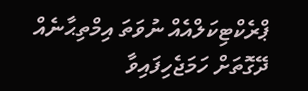ޕްރެކްޓިކަލްއެއް ނުވަތަ އިމްތިޙާނެއް ދޭގޮތަށް ހަމަޖެހިފައިވާ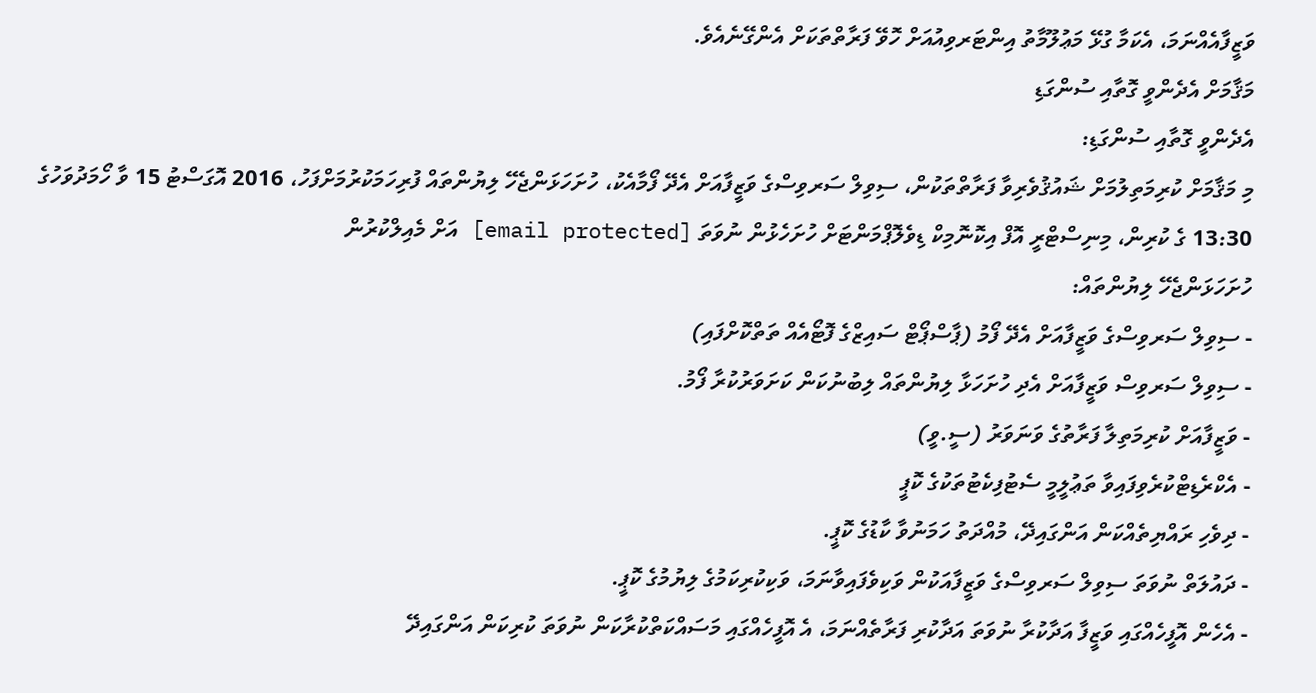ވަޒީފާއެއްނަމަ، އެކަމާ ގުޅޭ މަޢުލޫމާތު އިންޓަރވިއުއަށް ހޮވޭ ފަރާތްތަކަށް އެންގޭނެއެވެ.
މަޤާމަށް އެދެންވީ ގޮތާއި ސުންގަޑި
އެދެންވީ ގޮތާއި ސުންގަޑި:
މި މަޤާމަށް ކުރިމަތިލުމަށް ޝައުޤުވެރިވާ ފަރާތްތަކުން، ސިވިލް ސަރވިސްގެ ވަޒީފާއަށް އެދޭ ފޯމާއެކު، ހުށަހަޅަންޖެހޭ ލިޔުންތައް ފުރިހަމަކުރުމަށްފަހު، 2016 އޮގަސްޓު 15 ވާ ހޯމަދުވަހުގެ 13:30 ގެ ކުރިން، މިނިސްޓްރީ އޮފް އިކޮނޮމިކް ޑިވެލޮޕްމަންޓަށް ހުށަހެޅުން ނުވަތަ [email protected] އަށް މެއިލްކުރުން
ހުށަހަޅަންޖެހޭ ލިޔުންތައް:
- ސިވިލް ސަރވިސްގެ ވަޒީފާއަށް އެދޭ ފޯމު (ޕާސްޕޯޓް ސައިޒްގެ ފޮޓޯއެއް ތަތްކޮށްފައި)
- ސިވިލް ސަރވިސް ވަޒީފާއަށް އެދި ހުށަހަޅާ ލިޔުންތައް ލިބުނުކަން ކަށަވަރުކުރާ ފޯމު.
- ވަޒީފާއަށް ކުރިމަތިލާ ފަރާތުގެ ވަނަވަރު (ސީ.ވީ)
- އެކްރެޑިޓްކުރެވިފައިވާ ތަޢުލީމީ ސެޓުފިކެޓުތަކުގެ ކޮޕީ
- ދިވެހި ރައްޔިތެއްކަން އަންގައިދޭ، މުއްދަތު ހަމަނުވާ ކާޑުގެ ކޮޕީ.
- ދައުލަތް ނުވަތަ ސިވިލް ސަރވިސްގެ ވަޒީފާއަކުން ވަކިވެފައިވާނަމަ، ވަކިކުރިކަމުގެ ލިޔުމުގެ ކޮޕީ.
- އެހެން އޮފީހެއްގައި ވަޒީފާ އަދާކުރާ ނުވަތަ އަދާކުރި ފަރާތެއްނަމަ، އެ އޮފީހެއްގައި މަސައްކަތްކުރާކަން ނުވަތަ ކުރިކަން އަންގައިދޭ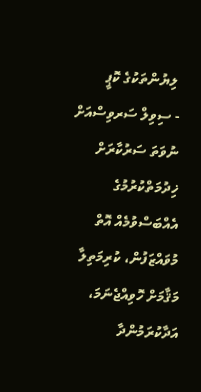ލިޔުންތަކުގެ ކޮޕީ
- ސިވިލް ސަރވިސްއަށް ނުވަތަ ސަރުކާރަށް ޚިދުމަތްކުރުމުގެ އެއްބަސްވުމެއް އޮތް މުވައްޒަފުން، ކުރިމަތިލާ މަޤާމަށް ހޮވިއްޖެނަމަ، އަދާކުރަމުންދާ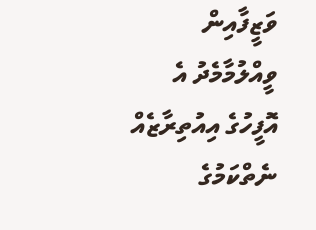ވަޒީފާއިން ވީއްލުމާމެދު އެ އޮފީހުގެ އިއުތިރާޒެއް ނެތްކަމުގެ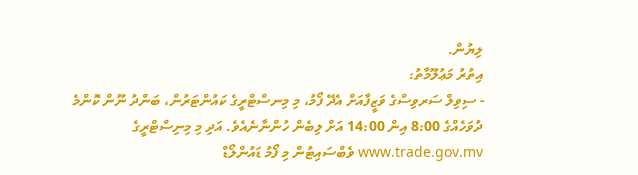ލިޔުން.
އިތުރު މަޢުލޫމާތު:
- ސިވިލް ސަރވިސްގެ ވަޒީފާއަށް އެދޭ ފޯމު، މި މިނސްޓްރީގެ ކައުންޓަރުން، ބަންދު ނޫން ކޮންމެ ދުވަހެއްގެ 8:00 އިން 14:00 އަށް ލިބެން ހުންނާނެއެވެ. އަދި މި މިނިސްޓްރީގެ www.trade.gov.mv ވެބްސައިޓުން މި ފޯމު ޑައުންލޯޑް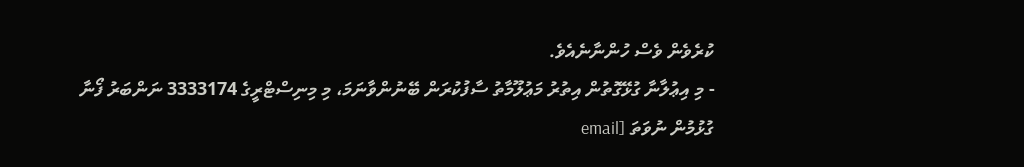ކުރެވެން ވެސް ހުންނާނެއެވެ.
- މި އިޢުލާނާ ގުޅޭގޮތުން އިތުރު މަޢުލޫމާތު ސާފުކުރަން ބޭނުންވާނަމަ، މި މިނިސްޓްރީގެ 3333174 ނަންބަރު ފޯނާ ގުޅުމުން ނުވަތަ [email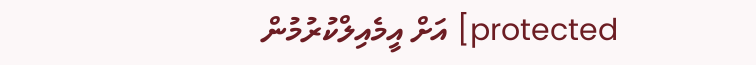protected] އަށް އީމެއިލްކުރުމުން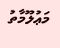މަޢުލޫމާތު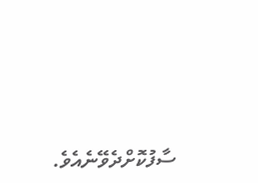ސާފުކޮށްދެވޭނެއެވެ.